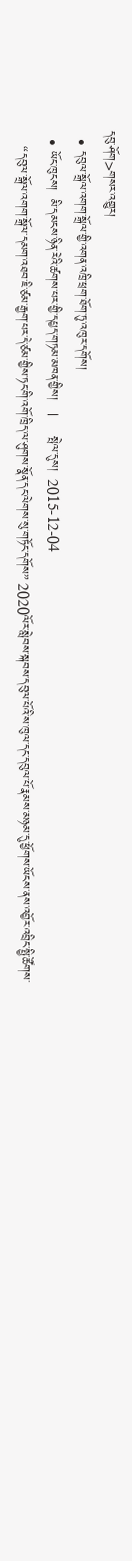དབུ་ཤོག>གསར་འགྱུར།
  • དབུལ་སྒྲོལ་འགག་སྒྲོལ་གྱི་འགན་འཁྲི་ཕྲག་ཐོག་ཏུ་འཁུར་དགོས།
  • ཡོང་ཁུངས།  མི་དམངས་ཉིན་རེའི་ཚགས་པར་གྱི་དཔྱད་གཏམ་མཁན་གྱིས།   |     སྤེལ་དུས།  2015-12-04
    “དབུལ་སྒྲོལ་འགག་སྒྲོལ་དམག་འཐབ་ཇི་ཙམ་རྒྱག་པར་དེ་ཙམ་གྱིས་ཏང་གི་འགོ་ཁྲིད་ལ་ཤུགས་སྣོན་དང་ལེགས་སུ་གཏོང་དགོས” 2020ལོར་སླེབས་སྐབས་དབུལ་པོའི་ས་ཁུལ་དང་དབུལ་པོ་རྣམས་མཉམ་དུ་ཕྱོགས་ཡོངས་ནས་འབྱོར་འབྲིང་སྤྱི་ཚོགས་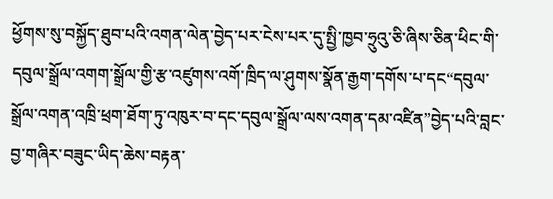ཕྱོགས་སུ་བསྐྱོད་ཐུབ་པའི་འགན་ལེན་བྱེད་པར་ངེས་པར་དུ་སྤྱི་ཁྱབ་ཧྲུའུ་ཅི་ཞིས་ཅིན་ཕིང་གི་དབུལ་སྒྲོལ་འགག་སྒྲོལ་གྱི་རྩ་འཛུགས་འགོ་ཁྲིད་ལ་ཤུགས་སྣོན་རྒྱག་དགོས་པ་དང“དབུལ་སྒྲོལ་འགན་འཁྲི་ཕྲག་ཐོག་ཏུ་འཁུར་བ་དང་དབུལ་སྒྲོལ་ལས་འགན་དམ་འཛིན”བྱེད་པའི་བླང་བྱ་གཞིར་བཟུང་ཡིད་ཆེས་བརྟན་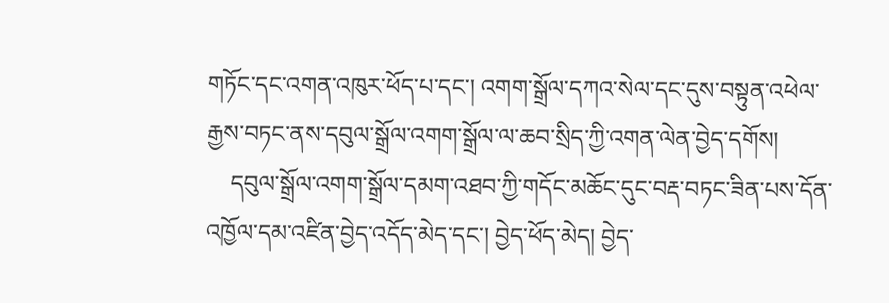གཏོང་དང་འགན་འཁུར་ཕོད་པ་དང་། འགག་སྒྲོལ་དཀའ་སེལ་དང་དུས་བསྟུན་འཕེལ་རྒྱས་བཏང་ནས་དབུལ་སྒྲོལ་འགག་སྒྲོལ་ལ་ཆབ་སྲིད་ཀྱི་འགན་ལེན་བྱེད་དགོས།
    དབུལ་སྒྲོལ་འགག་སྒྲོལ་དམག་འཐབ་ཀྱི་གདོང་མཆོང་དུང་བརྡ་བཏང་ཟིན་པས་དོན་འཁྱོལ་དམ་འཛིན་བྱེད་འདོད་མེད་དང་། བྱེད་ཕོད་མེད། བྱེད་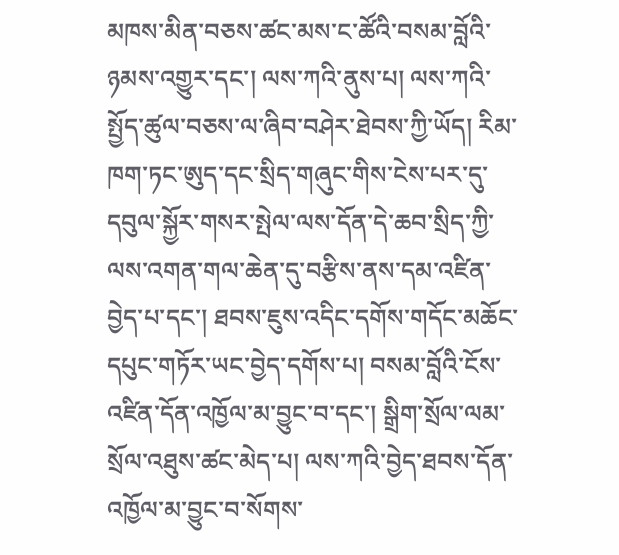མཁས་མིན་བཅས་ཚང་མས་ང་ཚོའི་བསམ་བློའི་ཉམས་འགྱུར་དང་། ལས་ཀའི་ནུས་པ། ལས་ཀའི་སྤྱོད་ཚུལ་བཅས་ལ་ཞིབ་བཤེར་ཐེབས་ཀྱི་ཡོད། རིམ་ཁག་ཏང་ཨུད་དང་སྲིད་གཞུང་གིས་ངེས་པར་དུ་དབུལ་སྐྱོར་གསར་སྤེལ་ལས་དོན་དེ་ཆབ་སྲིད་ཀྱི་ལས་འགན་གལ་ཆེན་དུ་བརྩིས་ནས་དམ་འཛིན་བྱེད་པ་དང་། ཐབས་ཇུས་འདིང་དགོས་གདོང་མཆོང་དཔུང་གཏོར་ཡང་བྱེད་དགོས་པ། བསམ་བློའི་ངོས་འཛིན་དོན་འཁྱོལ་མ་བྱུང་བ་དང་། སྒྲིག་སྲོལ་ལམ་སྲོལ་འཐུས་ཚང་མེད་པ། ལས་ཀའི་བྱེད་ཐབས་དོན་འཁྱོལ་མ་བྱུང་བ་སོགས་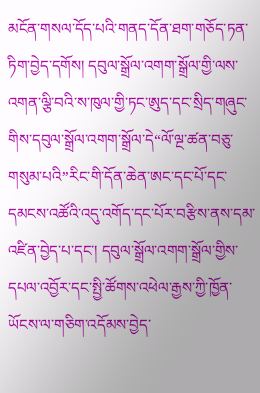མངོན་གསལ་དོད་པའི་གནད་དོན་ཐག་གཅོད་ཏན་ཏིག་བྱེད་དགོས། དབུལ་སྒྲོལ་འགག་སྒྲོལ་གྱི་ལས་འགན་ལྕི་བའི་ས་ཁུལ་གྱི་ཏང་ཨུད་དང་སྲིད་གཞུང་གིས་དབུལ་སྒྲོལ་འགག་སྒྲོལ་དེ“ལོ་ལྔ་ཚན་བཅུ་གསུམ་པའི”རིང་གི་དོན་ཆེན་ཨང་དང་པོ་དང་དམངས་འཚོའི་འདུ་འགོད་དང་པོར་བརྩིས་ནས་དམ་འཛིན་བྱེད་པ་དང་། དབུལ་སྒྲོལ་འགག་སྒྲོལ་གྱིས་དཔལ་འབྱོར་དང་སྤྱི་ཚོགས་འཕེལ་རྒྱས་ཀྱི་ཁྱོན་ཡོངས་ལ་གཅིག་འདོམས་བྱེད་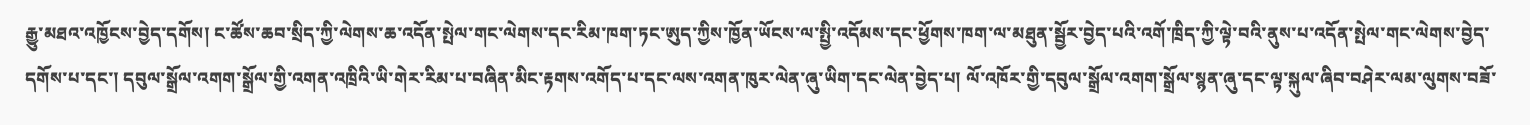རྒྱུ་མཐའ་འཁྱོངས་བྱེད་དགོས། ང་ཚོས་ཆབ་སྲིད་ཀྱི་ལེགས་ཆ་འདོན་སྤེལ་གང་ལེགས་དང་རིམ་ཁག་ཏང་ཨུད་ཀྱིས་ཁྱོན་ཡོངས་ལ་སྤྱི་འདོམས་དང་ཕྱོགས་ཁག་ལ་མཐུན་སྦྱོར་བྱེད་པའི་འགོ་ཁྲིད་ཀྱི་ལྟེ་བའི་ནུས་པ་འདོན་སྤེལ་གང་ལེགས་བྱེད་དགོས་པ་དང་། དབུལ་སྒྲོལ་འགག་སྒྲོལ་གྱི་འགན་འཁྲིའི་ཡི་གེར་རིམ་པ་བཞིན་མིང་རྟགས་འགོད་པ་དང་ལས་འགན་ཁུར་ལེན་ཞུ་ཡིག་དང་ལེན་བྱེད་པ། ལོ་འཁོར་གྱི་དབུལ་སྒྲོལ་འགག་སྒྲོལ་སྙན་ཞུ་དང་ལྟ་སྐུལ་ཞིབ་བཤེར་ལམ་ལུགས་བཟོ་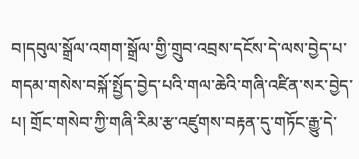བ།དབུལ་སྒྲོལ་འགག་སྒྲོལ་གྱི་གྲུབ་འབྲས་དངོས་དེ་ལས་བྱེད་པ་གདམ་གསེས་བསྐོ་སྤྱོད་བྱེད་པའི་གལ་ཆེའི་གཞི་འཛིན་སར་བྱེད་པ། གྲོང་གསེབ་ཀྱི་གཞི་རིམ་རྩ་འཛུགས་བརྟན་དུ་གཏོང་རྒྱུ་དེ་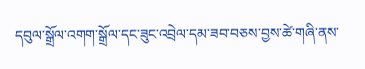དབུལ་སྒྲོལ་འགག་སྒྲོལ་དང་ཟུང་འབྲེལ་དམ་ཟབ་བཅས་བྱས་ཚེ་གཞི་ནས་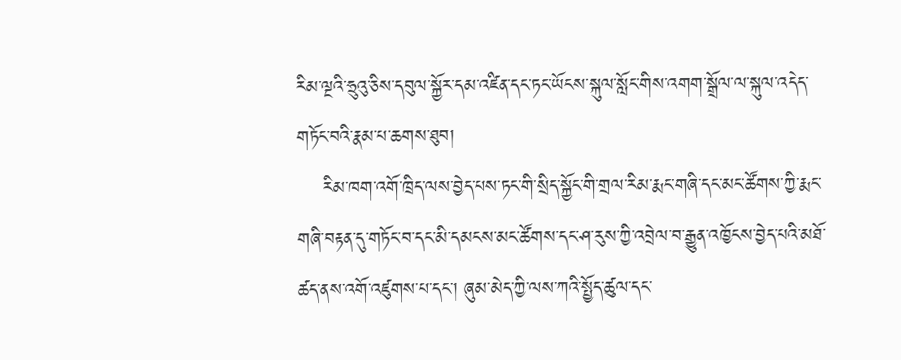རིམ་ལྔའི་ཧྲུའུ་ཅིས་དབུལ་སྐྱོར་དམ་འཛིན་དང་ཏང་ཡོངས་སྐུལ་སློང་གིས་འགག་སྒྲོལ་ལ་སྐུལ་འདེད་གཏོང་བའི་རྣམ་པ་ཆགས་ཐུབ།
    རིམ་ཁག་འགོ་ཁྲིད་ལས་བྱེད་པས་ཏང་གི་སྲིད་སྐྱོང་གི་གྲལ་རིམ་རྨང་གཞི་དང་མང་ཚོགས་ཀྱི་རྨང་གཞི་བརྟན་དུ་གཏོང་བ་དང་མི་དམངས་མང་ཚོགས་དང་ཤ་རུས་ཀྱི་འབྲེལ་བ་རྒྱུན་འཁྱོངས་བྱེད་པའི་མཐོ་ཚད་ནས་འགོ་འཛུགས་པ་དང་། ཞུམ་མེད་ཀྱི་ལས་ཀའི་སྤྱོད་ཚུལ་དང་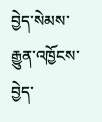བྱེད་སེམས་རྒྱུན་འཁྱོངས་བྱེད་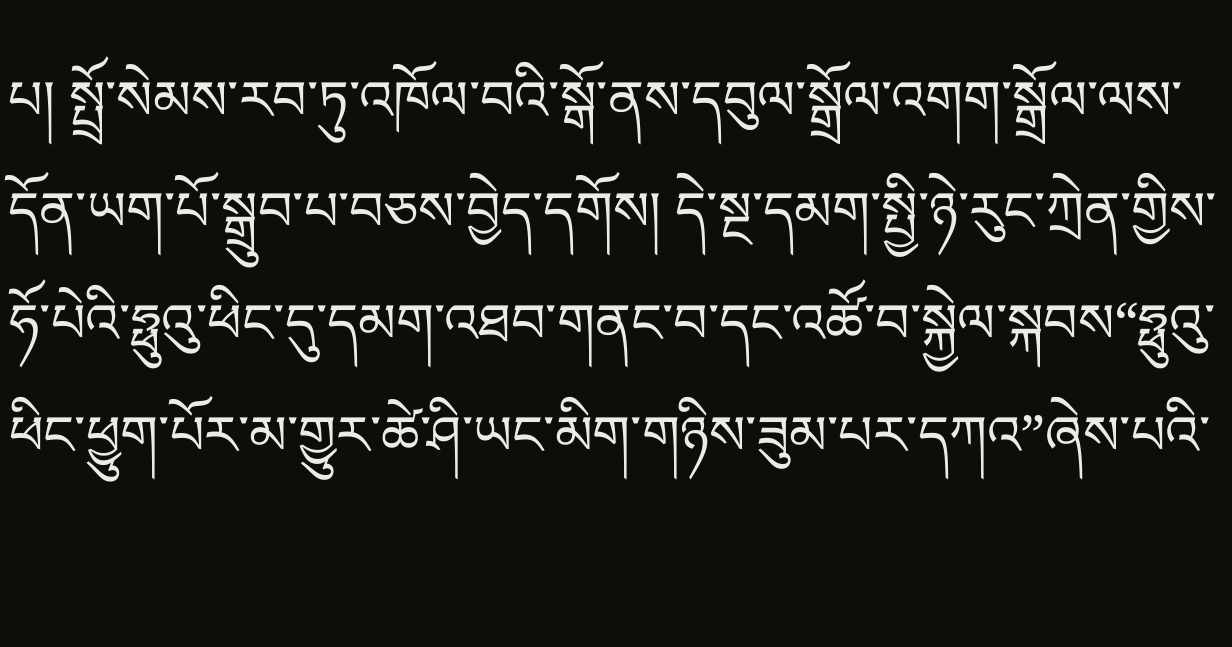པ། སྤྲོ་སེམས་རབ་ཏུ་འཁོལ་བའི་སྒོ་ནས་དབུལ་སྒྲོལ་འགག་སྒྲོལ་ལས་དོན་ཡག་པོ་སྒྲུབ་པ་བཅས་བྱེད་དགོས། དེ་སྔ་དམག་སྤྱི་ཉེ་རུང་ཀྲེན་གྱིས་ཧོ་པེའི་ཧྥུའུ་ཕིང་དུ་དམག་འཐབ་གནང་བ་དང་འཚོ་བ་སྐྱེལ་སྐབས“ཧྥུའུ་ཕིང་ཕྱུག་པོར་མ་གྱུར་ཚེ་ཤི་ཡང་མིག་གཉིས་ཟུམ་པར་དཀའ”ཞེས་པའི་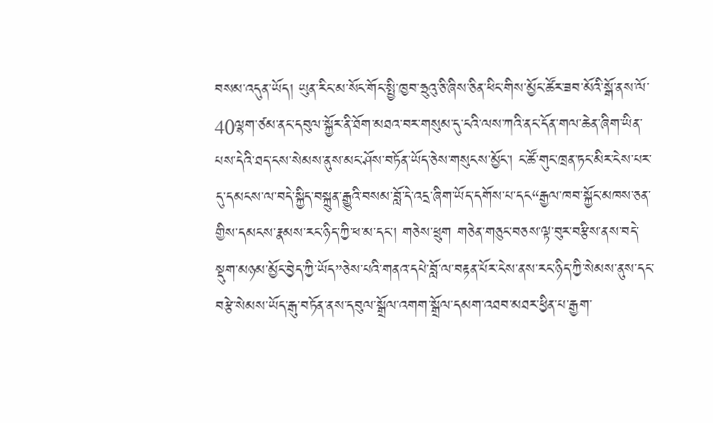བསམ་འདུན་ཡོད། ཡུན་རིང་མ་སོང་གོང་སྤྱི་ཁྱབ་ཧྲུའུ་ཅི་ཞིས་ཅིན་ཕིང་གིས་མྱོང་ཚོར་ཟབ་མོའི་སྒོ་ནས་ལོ་40ལྷག་ཙམ་ནང་དབུལ་སྐྱོར་ནི་ཐོག་མཐའ་བར་གསུམ་དུ་ངའི་ལས་ཀའི་ནང་དོན་གལ་ཆེན་ཞིག་ཡིན་པས་དེའི་ཐད་ངས་སེམས་ནུས་མང་ཤོས་བཏོན་ཡོད་ཅེས་གསུངས་མྱོང་། ང་ཚོ་གུང་ཁྲན་ཏང་མིར་ངེས་པར་དུ་དམངས་ལ་བདེ་སྐྱིད་བསྐྲུན་རྒྱུའི་བསམ་བློ་དེ་འདྲ་ཞིག་ཡོད་དགོས་པ་དང“རྒྱལ་ཁབ་སྐྱོང་མཁས་ཅན་གྱིས་དམངས་རྣམས་རང་ཉིད་ཀྱི་ཕ་མ་དང་། གཅེས་ཕྲུག གཅེན་གཅུང་བཅས་ལྟ་བུར་བརྩིས་ནས་བདེ་སྡུག་མཉམ་མྱོང་བྱེད་ཀྱི་ཡོད”ཅེས་པའི་གནའ་དཔེ་བློ་ལ་བརྟན་པོར་ངེས་ནས་རང་ཉིད་ཀྱི་སེམས་ནུས་དང་བརྩེ་སེམས་ཡོད་རྒུ་བཏོན་ནས་དབུལ་སྒྲོལ་འགག་སྒྲོལ་དམག་འཐབ་མཐར་ཕྱིན་པ་རྒྱག་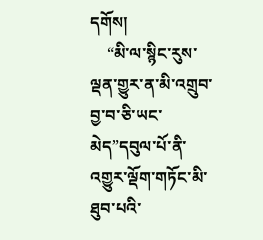དགོས།
    “མི་ལ་སྙིང་རུས་ལྡན་གྱུར་ན་མི་འགྲུབ་བྱ་བ་ཅི་ཡང་མེད”དབུལ་པོ་ནི་འགྱུར་ལྡོག་གཏོང་མི་ཐུབ་པའི་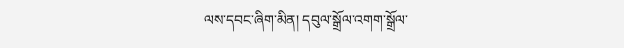ལས་དབང་ཞིག་མིན། དབུལ་སྒྲོལ་འགག་སྒྲོལ་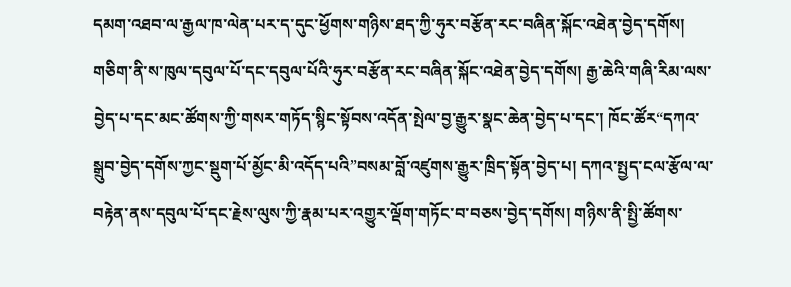དམག་འཐབ་ལ་རྒྱལ་ཁ་ལེན་པར་ད་དུང་ཕྱོགས་གཉིས་ཐད་ཀྱི་ཧུར་བརྩོན་རང་བཞིན་སྐོང་འཐེན་བྱེད་དགོས། གཅིག་ནི་ས་ཁུལ་དབུལ་པོ་དང་དབུལ་པོའི་ཧུར་བརྩོན་རང་བཞིན་སྐོང་འཐེན་བྱེད་དགོས། རྒྱ་ཆེའི་གཞི་རིམ་ལས་བྱེད་པ་དང་མང་ཚོགས་ཀྱི་གསར་གཏོད་སྙིང་སྟོབས་འདོན་སྤེལ་བྱ་རྒྱུར་སྣང་ཆེན་བྱེད་པ་དང་། ཁོང་ཚོར“དཀའ་སྒྲུབ་བྱེད་དགོས་ཀྱང་སྡུག་པོ་མྱོང་མི་འདོད་པའི”བསམ་བློ་འཛུགས་རྒྱུར་ཁྲིད་སྟོན་བྱེད་པ། དཀའ་སྤྱད་ངལ་རྩོལ་ལ་བརྟེན་ནས་དབུལ་པོ་དང་རྗེས་ལུས་ཀྱི་རྣམ་པར་འགྱུར་ལྡོག་གཏོང་བ་བཅས་བྱེད་དགོས། གཉིས་ནི་སྤྱི་ཚོགས་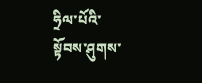ཧྲིལ་པོའི་སྟོབས་ཤུགས་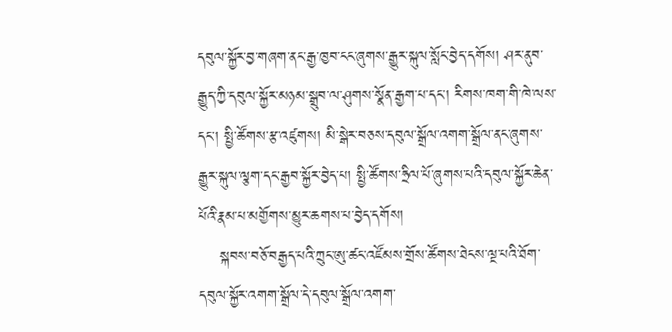དབུལ་སྐྱོར་བྱ་གཞག་ནང་རྒྱ་ཁྱབ་ངང་ཞུགས་རྒྱུར་སྐུལ་སློང་བྱེད་དགོས། ཤར་ནུབ་རྒྱུད་ཀྱི་དབུལ་སྐྱོར་མཉམ་སྒྲུབ་ལ་ཤུགས་སྣོན་རྒྱག་པ་དང་། རིགས་ཁག་གི་ཁེ་ལས་དང་། སྤྱི་ཚོགས་རྩ་འཛུགས། མི་སྒེར་བཅས་དབུལ་སྒྲོལ་འགག་སྒྲོལ་ནང་ཞུགས་རྒྱུར་སྐུལ་ལྕག་དང་རྒྱབ་སྐྱོར་བྱེད་པ། སྤྱི་ཚོགས་ཧྲིལ་པོ་ཞུགས་པའི་དབུལ་སྐྱོར་ཆེན་པོའི་རྣམ་པ་མགྱོགས་མྱུར་ཆགས་པ་བྱེད་དགོས།
    སྐབས་བཅོ་བརྒྱད་པའི་ཀྲུང་ཨུ་ཚང་འཛོམས་གྲོས་ཚོགས་ཐེངས་ལྔ་པའི་ཐོག་དབུལ་སྐྱོར་འགག་སྒྲོལ་དེ་དབུལ་སྒྲོལ་འགག་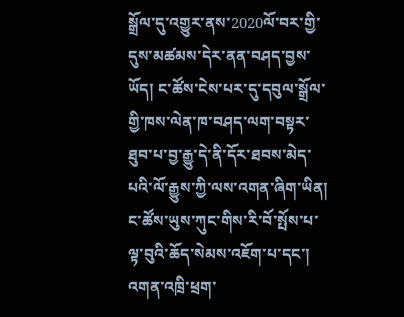སྒྲོལ་དུ་འགྱུར་ནས་2020ལོ་བར་གྱི་དུས་མཚམས་དེར་ནན་བཤད་བྱས་ཡོད། ང་ཚོས་ངེས་པར་དུ་དབུལ་སྒྲོལ་གྱི་ཁས་ལེན་ཁ་བཤད་ལག་བསྟར་ཐུབ་པ་བྱ་རྒྱུ་དེ་ནི་དོར་ཐབས་མེད་པའི་ལོ་རྒྱུས་ཀྱི་ལས་འགན་ཞིག་ཡིན། ང་ཚོས་ཡུས་ཀུང་གིས་རི་བོ་སྤོས་པ་ལྟ་བུའི་ཆོད་སེམས་འཇོག་པ་དང་། འགན་འཁྲི་ཕྲག་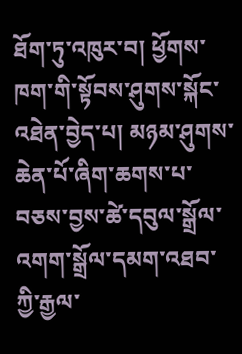ཐོག་ཏུ་འཁུར་བ། ཕྱོགས་ཁག་གི་སྟོབས་ཤུགས་སྐོང་འཐེན་བྱེད་པ། མཉམ་ཤུགས་ཆེན་པོ་ཞིག་ཆགས་པ་བཅས་བྱས་ཚེ་དབུལ་སྒྲོལ་འགག་སྒྲོལ་དམག་འཐབ་ཀྱི་རྒྱལ་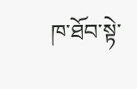ཁ་ཐོབ་སྟེ་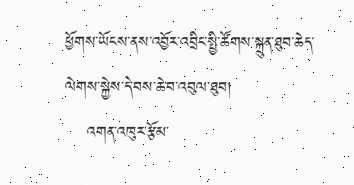ཕྱོགས་ཡོངས་ནས་འབྱོར་འབྲིང་སྤྱི་ཚོགས་སྐྲུན་ཐུབ་ཆེད་ལེགས་སྐྱེས་དེ་བས་ཆེ་བ་འབུལ་ཐུབ།
    འགན་འཁུར་རྩོམ་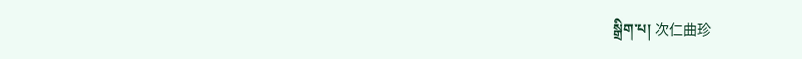སྒྲིག་པ། 次仁曲珍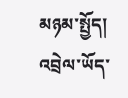མཉམ་སྤྱོད།
འབྲེལ་ཡོད་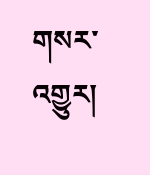གསར་འགྱུར།